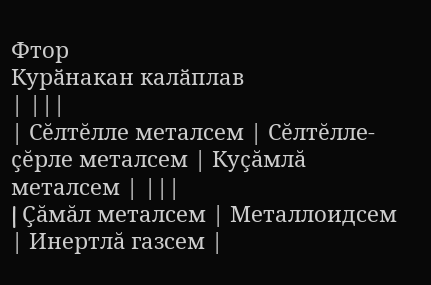Фтор
Курӑнакан калӑплав
| |||
| Сĕлтĕлле металсем | Сĕлтĕлле-çĕрле металсем | Куçăмлă металсем | |||
| Çăмăл металсем | Металлоидсем | Инертлă газсем |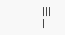|||
|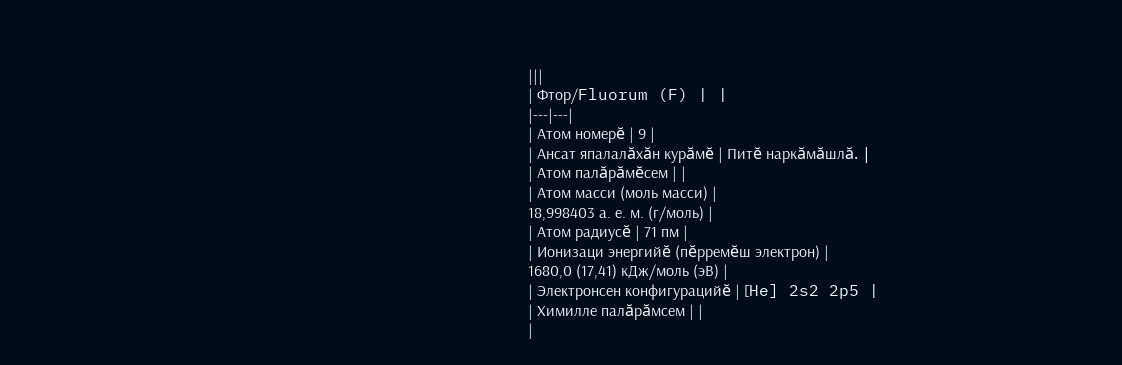|||
| Фтор/Fluorum (F) | |
|---|---|
| Атом номерĕ | 9 |
| Ансат япалалăхăн курăмĕ | Питĕ наркăмăшлă. |
| Атом палăрăмĕсем | |
| Атом масси (моль масси) |
18,998403 а. е. м. (г/моль) |
| Атом радиусĕ | 71 пм |
| Ионизаци энергийĕ (пĕрремĕш электрон) |
1680,0 (17,41) кДж/моль (эВ) |
| Электронсен конфигурацийĕ | [He] 2s2 2p5 |
| Химилле палăрăмсем | |
|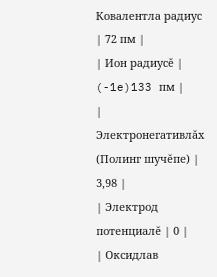Ковалентла радиус | 72 пм |
| Ион радиусĕ | (-1e)133 пм |
| Электронегативлăх (Полинг шучĕпе) |
3,98 |
| Электрод потенциалĕ | 0 |
| Оксидлав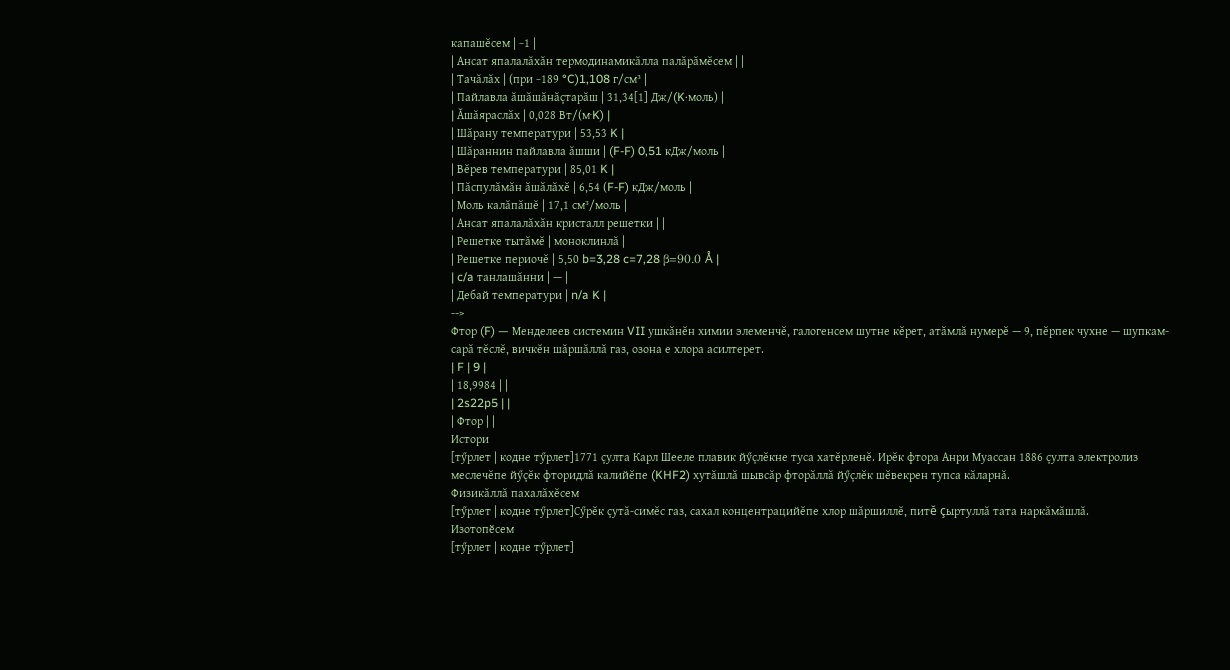капашĕсем | −1 |
| Ансат япалалăхăн термодинамикăлла палăрăмĕсем | |
| Тачăлăх | (при −189 °C)1,108 г/см³ |
| Пайлавла ăшăшăнăçтарăш | 31,34[1] Дж/(K·моль) |
| Ăшăяраслăх | 0,028 Вт/(м·K) |
| Шăрану температури | 53,53 K |
| Шăраннин пайлавла ăшши | (F-F) 0,51 кДж/моль |
| Вĕрев температури | 85,01 K |
| Пăспулăмăн ăшăлăхĕ | 6,54 (F-F) кДж/моль |
| Моль калăпăшĕ | 17,1 см³/моль |
| Ансат япалалăхăн кристалл решетки | |
| Решетке тытăмĕ | моноклинлă |
| Решетке периочĕ | 5,50 b=3,28 c=7,28 β=90.0 Å |
| c/a танлашăнни | — |
| Дебай температури | n/a K |
-->
Фтор (F) — Менделеев системин VII ушкăнĕн химии элеменчĕ, галогенсем шутне кĕрет, атăмлă нумерĕ — 9, пĕрпек чухне — шупкам-сарă тĕслĕ, вичкĕн шăршăллă газ, озона е хлора асилтерет.
| F | 9 |
| 18,9984 | |
| 2s22p5 | |
| Фтор | |
Истори
[тӳрлет | кодне тӳрлет]1771 çулта Карл Шееле плавик йӳçлĕкне туса хатĕрленĕ. Ирĕк фтора Анри Муассан 1886 çулта электролиз меслечĕпе йӳçĕк фторидлă калийĕпе (KHF2) хутăшлă шывсăр фторăллă йӳçлĕк шĕвекрен тупса кăларнă.
Физикăллă пахалăхĕсем
[тӳрлет | кодне тӳрлет]Сӳрĕк çутă-симĕс газ, сахал концентрацийĕпе хлор шăршиллĕ, питĕ çыртуллă тата наркăмăшлă.
Изотопӗсем
[тӳрлет | кодне тӳрлет]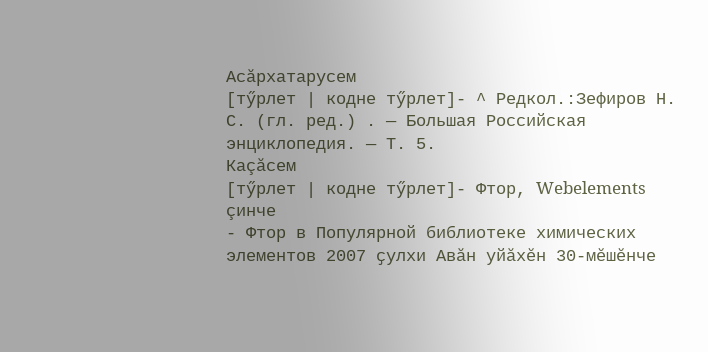Асăрхатарусем
[тӳрлет | кодне тӳрлет]- ^ Редкол.:Зефиров Н. С. (гл. ред.) . — Большая Российская энциклопедия. — Т. 5.
Каçăсем
[тӳрлет | кодне тӳрлет]- Фтор, Webelements çинче
- Фтор в Популярной библиотеке химических элементов 2007 ҫулхи Авӑн уйӑхӗн 30-мӗшӗнче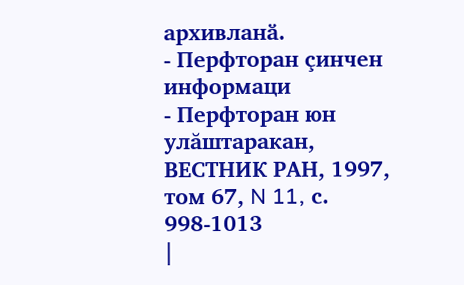архивланӑ.
- Перфторан çинчен информаци
- Перфторан юн улăштаракан, ВЕСТНИК РАН, 1997, том 67, N 11, с. 998-1013
|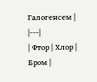Галогенсем |
|---|
| Фтор | Хлор | Бром |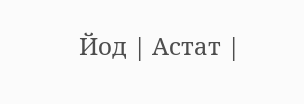Йод | Астат |